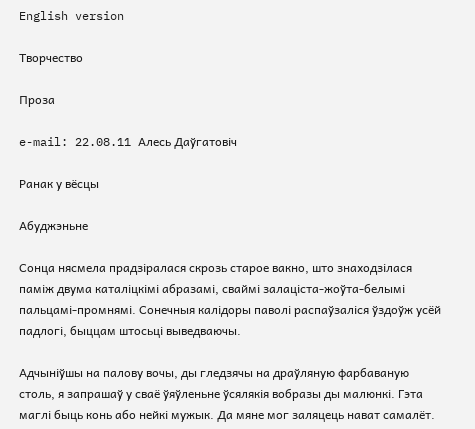English version

Творчество

Проза

e-mail: 22.08.11 Алесь Даўгатовіч

Ранак у вёсцы

Абуджэньне

Сонца нясмела прадзіралася скрозь старое вакно, што знаходзілася паміж двума каталіцкімі абразамі, сваймі залаціста-жоўта-белымі пальцамі-промнямі. Сонечныя калідоры паволі распаўзаліся ўздоўж усёй падлогі, быццам штосьці выведваючы.

Адчыніўшы на палову вочы, ды гледзячы на драўляную фарбаваную столь, я запрашаў у сваё ўяўленьне ўсялякія вобразы ды малюнкі. Гэта маглі быць конь або нейкі мужык. Да мяне мог заляцець нават самалёт.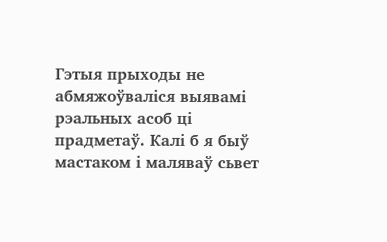Гэтыя прыходы не абмяжоўваліся выявамі рэальных асоб ці прадметаў. Калі б я быў мастаком і маляваў сьвет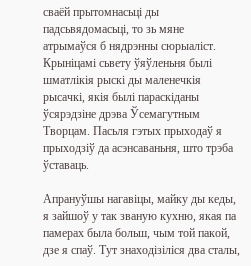сваёй прытомнасьці ды падсьвядомасьці, то зь мяне атрымаўся б нядрэнны сюрыаліст. Крыніцамі сьвету ўяўленьня былі шматлікія рыскі ды маленечкія рысачкі, якія былі параскіданы ўсярэдзіне дрэва Ўсемагутным Творцам. Пасьля гэтых прыходаў я прыходзіў да асэнсаваньня, што трэба ўставаць.

Апрануўшы нагавіцы, майку ды кеды, я зайшоў у так званую кухню, якая па памерах была больш, чым той пакой, дзе я спаў. Тут знаходізіліся два сталы,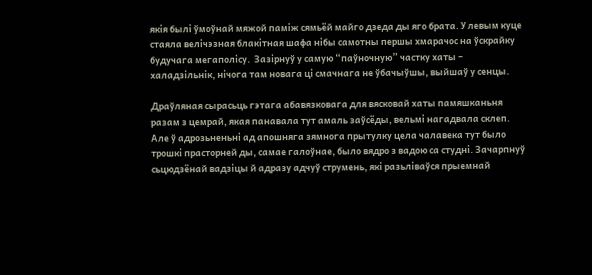якія былі ўмоўнай мяжой паміж сямьёй майго дзеда ды яго брата. У левым куце стаяла велічэзная блакітная шафа нібы самотны першы хмарачос на ўскрайку будучага мегаполісу.  Зазірнуў у самую “паўночную” частку хаты – халадзільнік, нічога там новага ці смачнага не ўбачыўшы, выйшаў у сенцы.

Драўляная сырасьць гэтага абавязковага для вясковай хаты памяшканьня разам з цемрай, якая панавала тут амаль заўсёды, вельмі нагадвала склеп. Але ў адрозьненьні ад апошняга зямнога прытулку цела чалавека тут было трошкі прасторней ды, самае галоўнае, было вядро з вадою са студні. Зачарпнуў сьцюдзёнай вадзіцы й адразу адчуў струмень, які разьліваўся прыемнай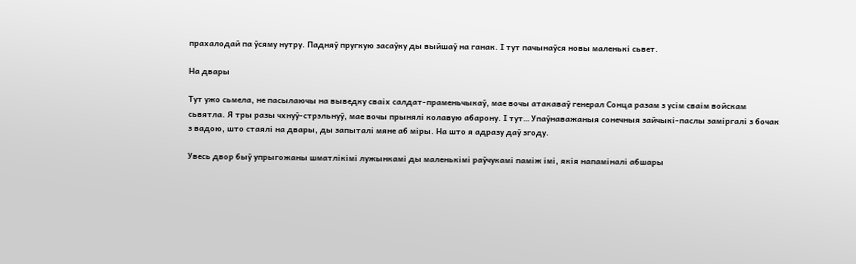прахалодай па ўсяму нутру. Падняў пругкую засаўку ды выйшаў на ганак. І тут пачынаўся новы маленькі сьвет.

На двары

Тут ужо сьмела, не пасылаючы на выведку сваіх салдат-праменьчыкаў, мае вочы атакаваў генерал Сонца разам з усім сваім войскам сьвятла. Я тры разы чхнуў-стрэльнуў, мае вочы прынялі колавую абарону. І тут… Упаўнаважаныя сонечныя зайчыкі-паслы заміргалі з бочак з вадою, што стаялі на двары, ды запыталі мяне аб міры. На што я адразу даў згоду.

Увесь двор быў упрыгожаны шматлікімі лужынкамі ды маленькімі раўчукамі паміж імі, якія напаміналі абшары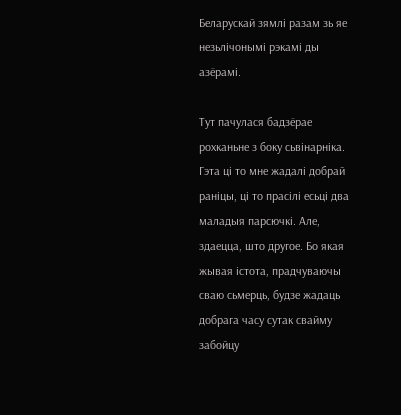Беларускай зямлі разам зь яе незьлічонымі рэкамі ды азёрамі.

Тут пачулася бадзёрае рохканьне з боку сьвінарніка. Гэта ці то мне жадалі добрай раніцы, ці то прасілі есьці два маладыя парсючкі. Але, здаецца, што другое. Бо якая жывая істота, прадчуваючы сваю сьмерць, будзе жадаць добрага часу сутак свайму забойцу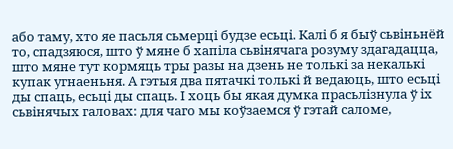або таму, хто яе пасьля сьмерці будзе есьці. Калі б я быў сьвіньнёй то, спадзяюся, што ў мяне б хапіла сьвінячага розуму здагадацца, што мяне тут кормяць тры разы на дзень не толькі за некалькі купак угнаеньня. А гэтыя два пятачкі толькі й ведаюць, што есьці ды спаць, есьці ды спаць. І хоць бы якая думка прасьлізнула ў іх сьвінячых галовах: для чаго мы коўзаемся ў гэтай саломе,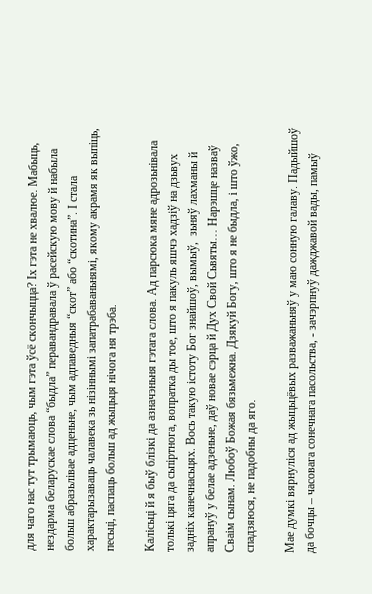для чаго нас тут трымаюць, чым гэта ўсё скончыцца? Іх гэта не хвалюе. Мабыць, нездарма беларускае слова “быдла” перавандравала ў расейскую мову й набыла больш абразьлівае адценьне, чым адпаведныя “скот” або “скотина”. І стала характарызаваць чалавека зь нізіннымі запатрабаваньнямі, якому акрамя як выпіць, песьці, паспаць больш ад жыцьця нічога ня трэба.

Калісьці й я быў блізкі да азначэньня гэтага слова. Ад парсюка мяне адрозьнівала толькі цяга да сьпіртнога, вопратка ды тое, што я пакуль яшчэ хадзіў на дзьвух задніх канечнасьцях. Вось такую істоту Бог знайшоў, вымыў,  зьняў лахманы й апрануў у белае адзеньне, даў новае сэрца й Дух Свой Сьвяты… Нарэшце назваў Сваім сынам. Любоў Божая бязьмежна. Дзякуй Богу, што я не быдла, і што ўжо, спадзяюся, не падобны да яго.

Мае думкі вярнуліся ад жыцьцёвых разважаньняў у маю сонную галаву. Падыйшоў да бочцы – часовага сонечнага пасольства, - зачэрпнуў дажджавой вады, памыў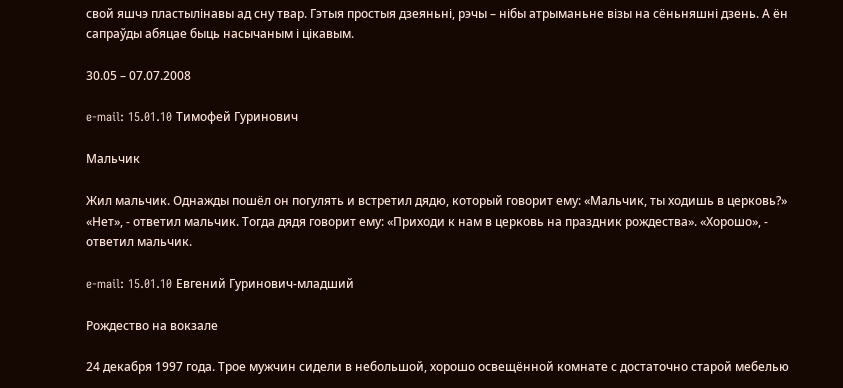свой яшчэ пластылінавы ад сну твар. Гэтыя простыя дзеяньні, рэчы – нібы атрыманьне візы на сёньняшні дзень. А ён сапраўды абяцае быць насычаным і цікавым.

30.05 – 07.07.2008

e-mail: 15.01.10 Тимофей Гуринович

Мальчик

Жил мальчик. Однажды пошёл он погулять и встретил дядю, который говорит ему: «Мальчик, ты ходишь в церковь?» «Нет», - ответил мальчик. Тогда дядя говорит ему: «Приходи к нам в церковь на праздник рождества». «Хорошо», - ответил мальчик.

e-mail: 15.01.10 Евгений Гуринович-младший

Рождество на вокзале

24 декабря 1997 года. Трое мужчин сидели в небольшой, хорошо освещённой комнате с достаточно старой мебелью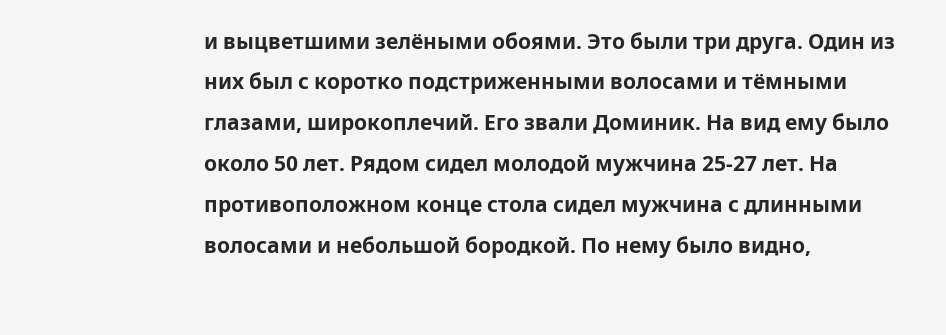и выцветшими зелёными обоями. Это были три друга. Один из них был с коротко подстриженными волосами и тёмными глазами, широкоплечий. Его звали Доминик. На вид ему было около 50 лет. Рядом сидел молодой мужчина 25-27 лет. На противоположном конце стола сидел мужчина с длинными волосами и небольшой бородкой. По нему было видно,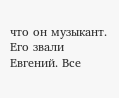что он музыкант. Его звали Евгений. Все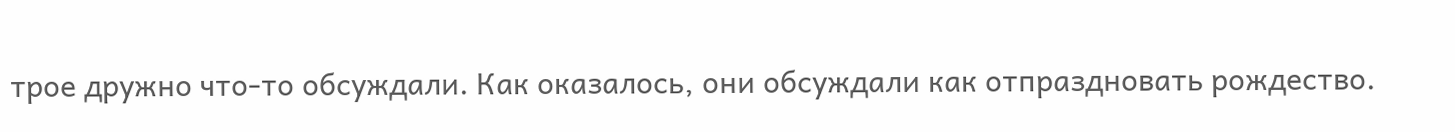трое дружно что-то обсуждали. Как оказалось, они обсуждали как отпраздновать рождество.